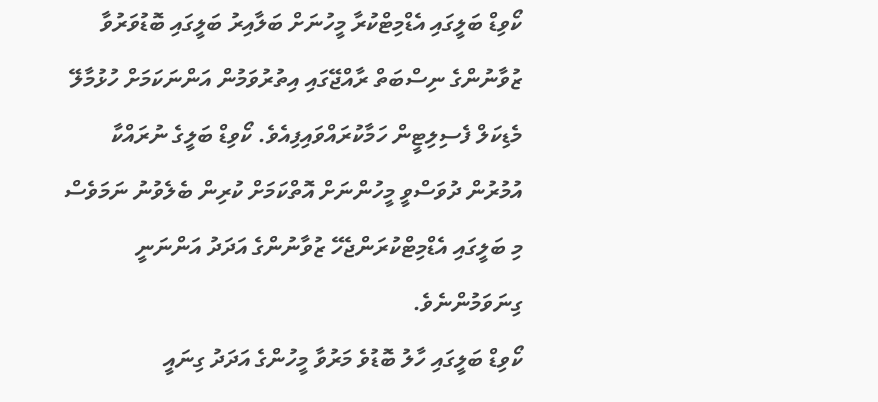ކޯވިޑް ބަލީގައި އެޑްމިޓްކުރާ މީހުނަށް ބަލާއިރު ބަލީގައި ބޮޑުވަރުވާ ޒުވާނުންގެ ނިސްބަތް ރާއްޖޭގައި އިތުރުވަމުން އަންނަކަމަށް ހުޅުމާލޭ މެޑިކަލް ފެސިލިޓީން ހަމާކުރައްވައިފިއެވެ. ކޯވިޑް ބަލީގެ ނުރައްކާ އުމުރުން ދުވަސްވީ މީހުންނަށް އޮތްކަމަށް ކުރިން ބެލެވުނު ނަމަވެސް މި ބަލީގައި އެޑްމިޓްކުރަންޖެހޭ ޒުވާނުންގެ އަދަދު އަންނަނީ ގިނަވަމުންނެވެ.
ކޯވިޑް ބަލީގައި ހާލު ބޮޑުވެ މަރުވާ މީހުންގެ އަދަދު ގިނައީ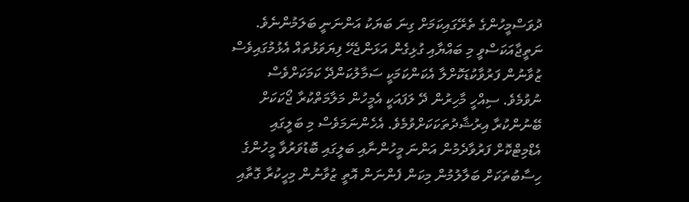ދުވަސްމީހުންގެ ތެރޭގައިކަމަށް ގިނަ ބަޔަކު އަންނަނީ ބަލަމުންނެވެ. ނަތީޖާއަކަސްވީ މި ބައްޔާއި ގުޅިގެން އަޅަންޖެހޭ ފިޔަވަޅުތައް އެޅުމުގައިވެސް ޒުވާނުން ފަރުވާކުޑަކޮށްލާ އެކަންކަމަކީ ސަމާލުކަންދޭ ކަމަކަށްވެސް ނުވުމެވެ. ސިއްހީ މާހިރުން ދޭ ލަފައަކީ އެމީހުން މަލާމަތްކުރާ ޖޯކަކަށް ބޭނުންކުރާ އިރުޝާދުތަކަކަށްވުމެވެ. އެހެންނަމަވެސް މި ބަލީގައި އެޑްމިޓްކޮށް ފަރުވާދެމުން އަންނަ މީހުންނާއި ބަލީގައި ބޮޑުވަރުވާ މީހުންގެ ހިސާބުތަކަށް ބަލާލުމުން މިކަން ފެންނަން އޮތީ ޒުވާނުން މިހީކުރާ ގޮތާއި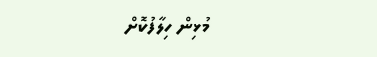މުޅިން ހިލާފުކޮށް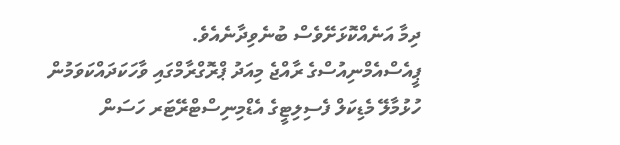ދިމާ އަނެއްކޮޅަށޭވެސް ބުނެވިދާނެއެވެ.
ޕީއެސްއެމްނިއުސްގެ ރާއްޖެ މިއަދު ޕްރޮގްރާމްގައި ވާހަކަދައްކަވަމުން ހުޅުމާލޭ މެޑިކަލް ފެސިލިޓީގެ އެޑްމިނިސްޓްރޭޓަރ ހަސަން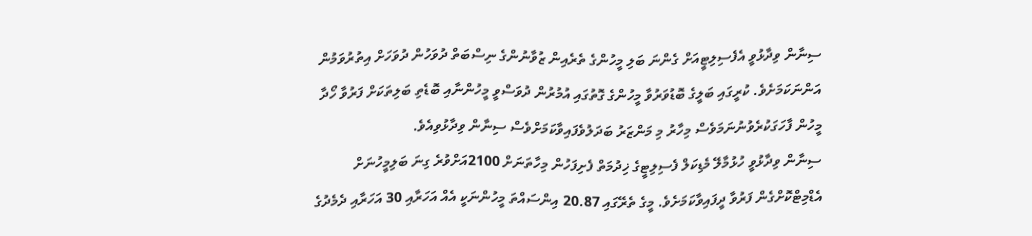ސިނާން ވިދާޅުވީ އެފެސިލިޓީއަށް ގެންނަ ބަލި މީހުންގެ ތެރެއިން ޒުވާނުންގެ ނިސްބަތް ދުވަހުން ދުވަހަށް އިތުރުވަމުން އަންނަކަމަށެވެ. ކުރީގައި ބަލީގެ ބޮޑުވަރުވާ މީހުންގެ ގޮތުގައި އުމުރުން ދުވަސްވީ މީހުންނާއި ބޮޑެތި ބަލިތަކަށް ފަރުވާ ހޯދާ މީހުން ފާހަގަކުރެވުނުނަމަވެސް މިހާރު މި މަންޒަރު ބަދަލުވެފައިވާކަމަށްވެސް ސިނާން ވިދާޅުވިއެވެ.
ސިނާން ވިދާޅުވީ ހުޅުމާލޭ މެޑިކަލް ފެސިލިޓީގެ ޚިދުމަތް ފެށިފަހުން މިހާތަނަށް 2100އަށްވުރެ ގިނަ ބަލިމީހުނަށް އެޑްމިޓްކޮށްގެން ފަރުވާ ދީފައިވާކަމަށެވެ. މީގެ ތެރޭގައި 20.87 އިންސައްތަ މީހުންނަކީ އެއް އަހަރާއި 30 އަހަރާއި ދެމެދުގެ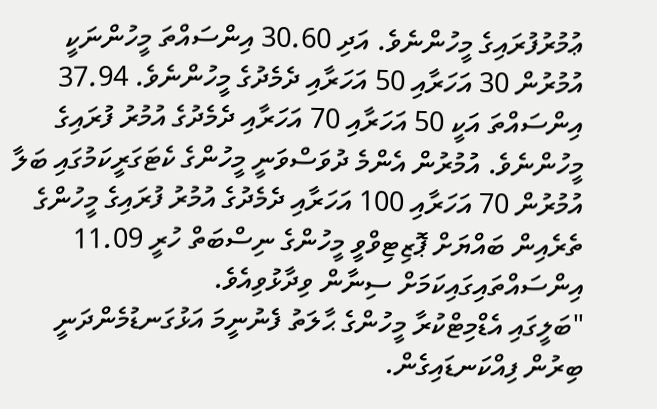ޢުމުރުފުރައިގެ މީހުންނެވެ. އަދި 30.60 އިންސައްތަ މީހުންނަކީ އުމުރުން 30 އަހަރާއި 50 އަހަރާއި ދެމެދުގެ މީހުންނެވެ. 37.94 އިންސައްތަ އަކީ 50 އަހަރާއި 70 އަހަރާއި ދެމެދުގެ އުމުރު ފުރައިގެ މީހުންނެވެ. އުމުރުން އެންމެ ދުވަސްވަނީ މީހުންގެ ކެޓަގަރީކަމުގައި ބަލާ އުމުރުން 70 އަހަރާއި 100 އަހަރާއި ދެމެދުގެ އުމުރު ފުރައިގެ މީހުންގެ ތެރެއިން ބައްޔަށް ޕޮޒިޓިވްވީ މީހުންގެ ނިސްބަތް ހުރީ 11.09 އިންސައްތައިގައިކަމަށް ސިނާން ވިދާޅުވިއެވެ.
"ބަލީގައި އެޑްމިޓްކުރާ މީހުންގެ ޙާލަތު ފެނުނީމަ އަޅުގަނޑުމެންދަނީ ބިރުން ފިއްކަނޑައިގެން.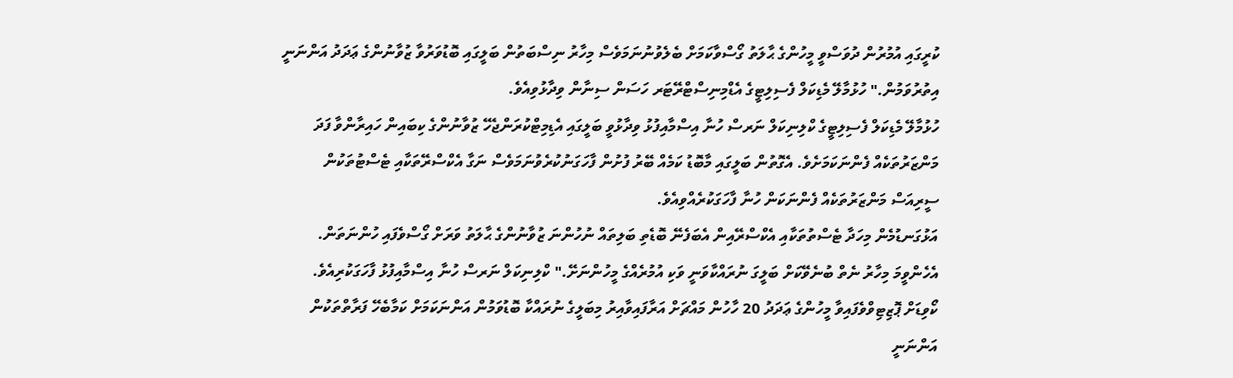ކުރީގައި އުމުރުން ދުވަސްވީ މީހުންގެ ޙާލަތު ގޯސްވާކަމަށް ބެލެވުނުނަމަވެސް މިހާރު ނިސްބަތުން ބަލީގައި ބޮޑުވަރުވާ ޒުވާނުންގެ ޢަދަދު އަންނަނީ އިތުރުވަމުން." ހުޅުމާލޭ މެޑިކަލް ފެސިލިޓީގެ އެޑްމިނިސްޓްރޭޓަރ ހަސަން ސިނާން ވިދާޅުވިއެވެ.
ހުޅުމާލޭ މެޑިކަލް ފެސިލިޓީގެ ކްލިނިކަލް ނަރސް ހުނާ އިސްމާއިފުޅު ވިދާޅުވީ ބަލީގައި އެޑިމިޓްކުރަންޖެހޭ ޒުވާނުންގެ ކިބައިން ހައިރާންވާ ފަދަ މަންޒަރުތަކެއް ފެންނަކަމަށެވެ. އެގޮތުން ބަލީގައި މާބޮޑު ކަމެއް ބޭރު ފުށުން ފާހަގަނުކުރެވުނަމަވެސް ނަގާ އެކްސްރޭތަކާއި ޓެސްޓުތަކުން ސީރިއަސް މަންޒަރުތަކެއް ފެންނަކަން ހުނާ ފާހަގަކުރެއްވިއެވެ.
އަޅުގަނޑުމެން މިހަދާ ޓެސްތުތަކާއި އެކްސްރޭއިން އެބަފެނޭ ބޮޑެތި ބަލިތައް ނުހުންނަ ޒުވާނުންގެ ޙާލަތު ވަރަށް ގޯސްވެފައި ހުންނަތަން. އެހެންވީމަ މިހާރު ނެތް ބުނެވޭކަށް ބަލީގަ ނުރައްކާވަނީ ވަކި އުމުރެއްގެ މީހުންނަށޭ." ކްލިނިކަލް ނަރސް ހުނާ އިސްމާއިފުޅު ފާހަގަކުރިއެވެ.
ކޯވިޑަށް ޕޮޒިޓިވްވެފައިވާ މީހުންގެ ޢަދަދު 20 ހާހުން މައްޗަށް އަރާފައިވާއިރު މިބަލީގެ ނުރައްކާ ބޮޑުވަމުން އަންނަކަމަށް ކަމާބެހޭ ފަރާތްތަކުން އަންނަނީ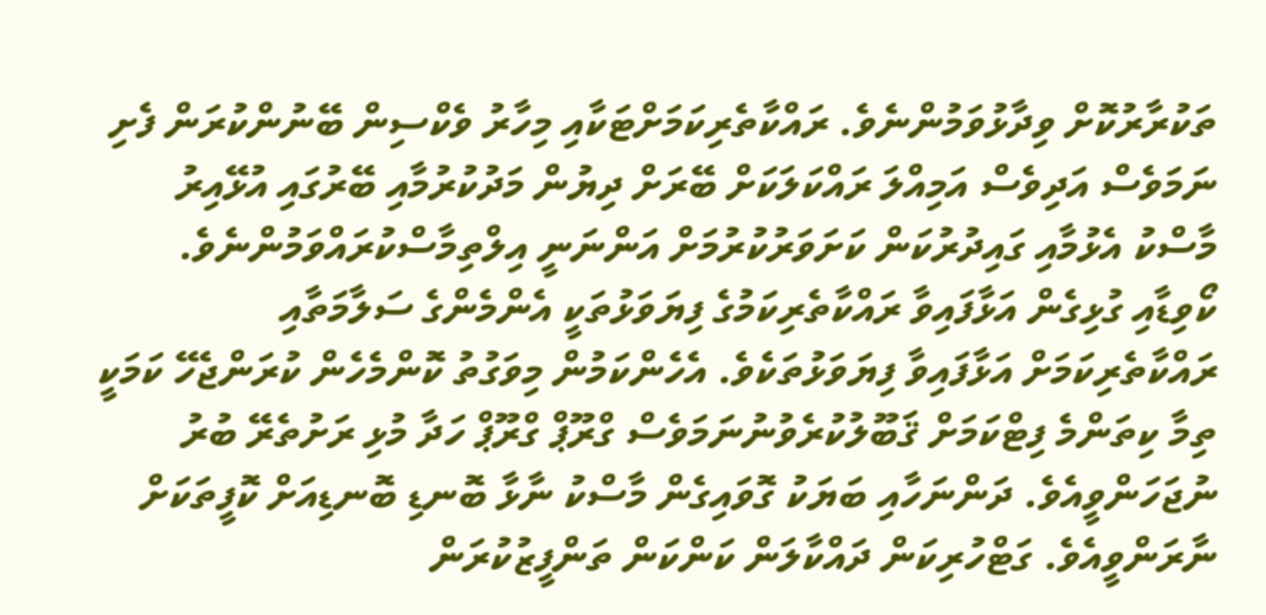ތަކުރާރުކޮށް ވިދާޅުވަމުންނެވެ. ރައްކާތެރިކަމަށްޓަކާއި މިހާރު ވެކްސިން ބޭނުންކުރަން ފެށި ނަމަވެސް އަދިވެސް އަމިއްލަ ރައްކަލަކަށް ބޭރަށް ދިޔުން މަދުކުރުމާއި ބޭރުގައި އުޅޭއިރު މާސްކު އެޅުމާއި ގައިދުރުކަން ކަށަވަރުކުރުމަށް އަންނަނީ އިލްތިމާސްކުރައްވަމުންނެވެ.
ކޯވިޑާއި ގުޅިގެން އަޅާފައިވާ ރައްކާތެރިކަމުގެ ފިޔަވަޅުތަކީ އެންމެންގެ ސަލާމަތާއި ރައްކާތެރިކަމަށް އަޅާފައިވާ ފިޔަވަޅުތަކެވެ. އެހެންކަމުން މިވަގުތު ކޮންމެހެން ކުރަންޖެހޭ ކަމަކީ ތިމާ ކިތަންމެ ފިޓްކަމަށް ޤަބޫލުކުރެވުނުނަމަވެސް ގްރޫޕް ގްރޫޕް ހަދާ މުޅި ރަށުތެރޭ ބުރު ނުޖަހަންވީއެވެ. ދަންނަހާއި ބަޔަކު ގޮވައިގެން މާސްކު ނާޅާ ބޮނޑި ބޮނޑިއަށް ކޮފީތަކަށް ނާރަންވީއެވެ. ގަޓްހުރިކަން ދައްކާލަން ކަންކަން ތަންފީޒުކުރަން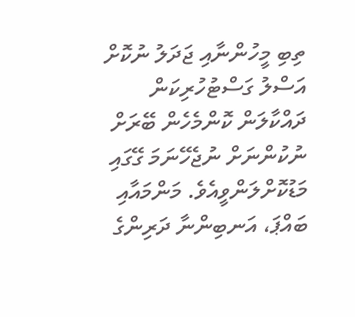ތިބި މީހުންނާއި ޖަދަލު ނުކޮށް އަސްލު ގަސްޓުހުރިކަން ދައްކާލަން ކޮންމެހެން ބޭރަށް ނުކުންނަށް ނުޖެހޭނަމަ ގޭގައި މަޑުކޮށްލަންވީއެވެ. މަންމައާއި ބައްޕަ، އަނބިންނާ ދަރިންގެ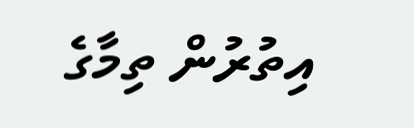އިތުރުން ތިމާގެ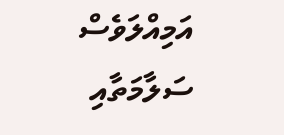އަމިއްލަވެސް ސަލާމަތާއި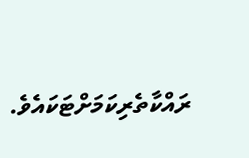ރައްކާތެރިކަމަށްޓަކައެވެ.